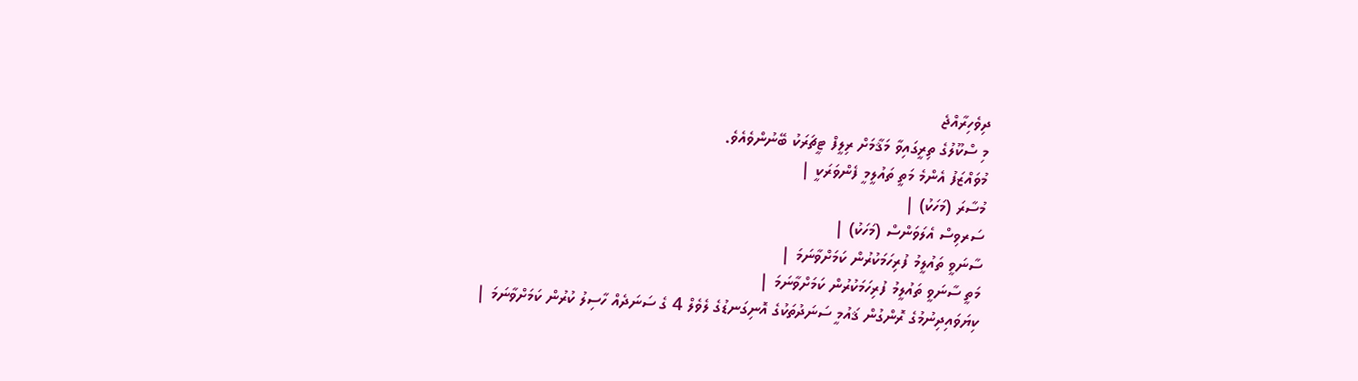ދިވެހިރާއްޖެ
މި ސްކޫލުގެ ތިރީގައިވާ މަޤާމަށް ރިލީފް ޓީޗަރަކު ބޭނުންވެއެވެ.
މުވައްޒަފު އެންމެ މަތީ ތައުލީމީ ފެންވަރަކީ |
މުސާރަ (މަހަކު) |
ސަރވިސް އެލަވަންސް (މަހަކު) |
ސާނަވީ ތައުލީމު ފުރިހަމަކުރުން ކަމަށްވާނަމަ |
މަތީ ސާނަވީ ތައުލީމު ފުރިހަމަކުރުން ކަމަށްވާނަމަ |
ކިޔަވައިދިނުމުގެ ރޮންގުން ޤައުމީ ސަނަދުތަކުގެ އޮނިގަނޑުގެ ލެވެލް 4 ގެ ސަނަދެއް ހާސިލު ކުރުން ކަމަށްވާނަމަ |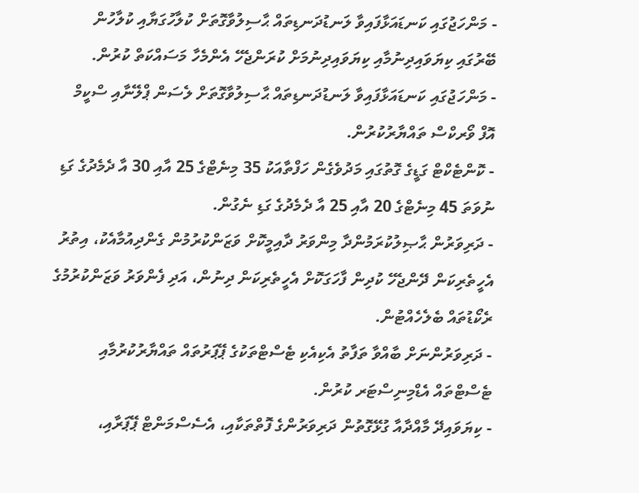- މަންހަޖުގައި ކަނޑައަޅާފައިވާ ލަނޑުދަނޑިތައް ޙާސިލުވާގޮތަށް ކުލާހުގަޔާއި ކުލާހުން ބޭރުގައި ކިޔަވައިދިނުމާއި ކިޔަވައިދިނުމަށް ކުރަންޖެހޭ އެންމެހާ މަސައްކަތް ކުރުން.
- މަންހަޖުގައި ކަނޑައަޅާފައިވާ ލަނޑުދަނޑިތައް ޙާސިލުވާގޮތަށް ލެސަން ޕްލޭނާއި ސްކީމް އޮފް ވޯރކްސް ތައްޔާރުކުރުން.
- ކޮންޓެކްޓް ގަޑީގެ ގޮތުގައި މަދުވެގެން ހަފްތާއަކު 35 މިނެޓްގެ 25 އާއި 30 އާ ދެމެދުގެ ގަޑި ނުވަތަ 45 މިނެޓްގެ 20 އާއި 25 އާ ދެމެދުގެ ގަޑި ނެގުން.
- ދަރިވަރުން ޙާޞިލުކުރަމުންދާ މިންވަރު ދާއިމީކޮށް ވަޒަންކުރުމުން ގެންދިއުމާއެކު، އިތުރު އެހީތެރިކަން ދޭންޖެހޭ ކުދިން ފާހަގަކޮށް އެހީތެރިކަން ދިނުން، އަދި ފެންވަރު ވަޒަންކުރުމުގެ ރެކޯޑުތައް ބެލެހެއްޓުން.
- ދަރިވަރުންނަށް ބާއްވާ ތަފާތު އެކިއެކި ޓެސްޓްތަކުގެ ޕޭޕަރުތައް ތައްޔާރުކުރުމާއި ޓެސްޓްތައް އެޑްމިނިސްޓަރ ކުރުން.
- ކިޔަވައިދޭ މާއްދާއާ ގުޅޭގޮތުން ދަރިވަރުންގެ ފޮތްތަކާއި، އެސެސްމަންޓް ޕޭޕަރާއި،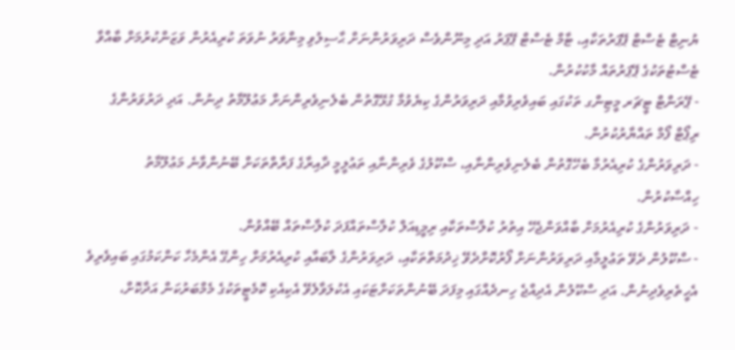ޔުނިޓް ޓެސްޓް ޕޭޕަރުތަކާއި، ޓާމް ޓެސްޓް ޕޭޕަރު އަދި މިނޫންވެސް ދަރިވަރުންނަށް ޙާސިލުވި މިންވަރު ނުވަތަ ކުރިއެރުން ވަޒަންކުރުމަށް ބާއްވާ ޓެސްޓުތަކުގެ ޕޭޕަރުތައް މާކުކުރުން.
- ޕޭރަންޓް ޓީޗަރ މީޓިންގ ތަކުގައި ބައިވެރިވުމާއި ދަރިވަރުންގެ ކިޔެވުމާ ގުޅޭގޮތުން ބެލެނިވެރިންނަށް މަޢުލޫމާތު ދިނުން. އަދި ދަރުވަރުންގެ ރިޕޯޓް ފޯމް ތައްޔާރުކުރުން.
- ދަރިވަރުންގެ ކުރިއެރުމާ ބެހޭގޮތުން ބެލެނިވެރިންނާއި، ސްކޫލުގެ ވެރިންނާއި ތަޢުލީމީ ދާއިރާގެ ފަރާތްތަކަށް ބޭނުންވާނެ މަޢުލޫމާތު ހިއްސާކުރުން.
- ދަރިވަރުންގެ ކުރިއެރުމަށް ބާއްވަންޖެހޭ އިތުރު ކުލާސްތަކާއި ރިމީޑިއަލް ކުލާސްތައްފަދަ ކުލާސްތައް ބޭއްވުން.
- ސްކޫލުން ދެވޭ ތަޢުލީމާއި ދަރިވަރުންނަށް ފޯރުކޮށްދެވޭ ޚިދުމަތްތަކާއި، ދަރިވަރުންގެ ލާބައާއި ކުރިއެރުމަށް ހިންގޭ އެންމެހާ ކަންކަމުގައި ބައިވެރިވެ އެހީތެރިވެދިނުން. އަދި ސްކޫލުން އެދިއްޖެ ހިނދެއްގައި މިފަދަ ބޭނުންތަކަށްޓަކައި އެކުލަވާލެވޭ އެކިއެކި ކޮމެޓީތަކުގެ މެމްބަރުކަން އަދާކޮށް،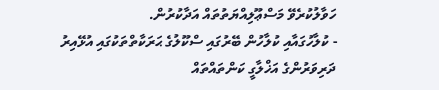ހަވާލުކުރެވޭ މަސްޢޫލިއްޔަތުތައް އަދާކުރުން.
- ކުލާހުގައާއި ކުލާހުން ބޭރުގައި ސްކޫލުގެ ޙަރަކާތްތަކުގައި އުޅޭއިރު ދަރިވަރުންގެ އަޚްލާގީ ކަންތައްތައް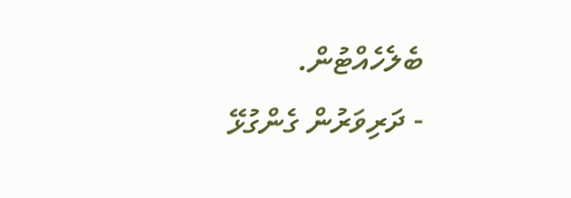ބެލެހެއްޓުން.
- ދަރިވަރުން ގެންގުޅޭ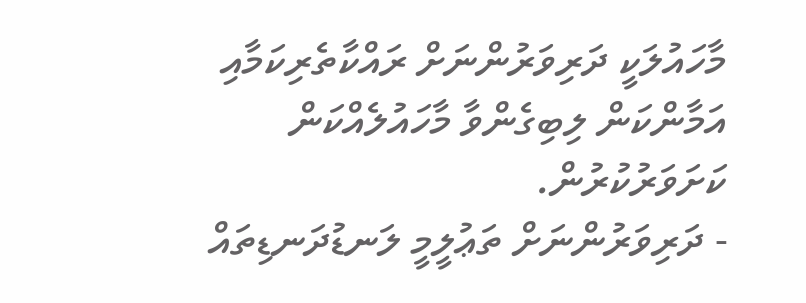މާހައުލަކީ ދަރިވަރުންނަށް ރައްކާތެރިކަމާއި އަމާންކަން ލިބިގެންވާ މާހައުލެއްކަން ކަށަވަރުކުރުން.
- ދަރިވަރުންނަށް ތަޢުލީމީ ލަނޑުދަނޑިތައް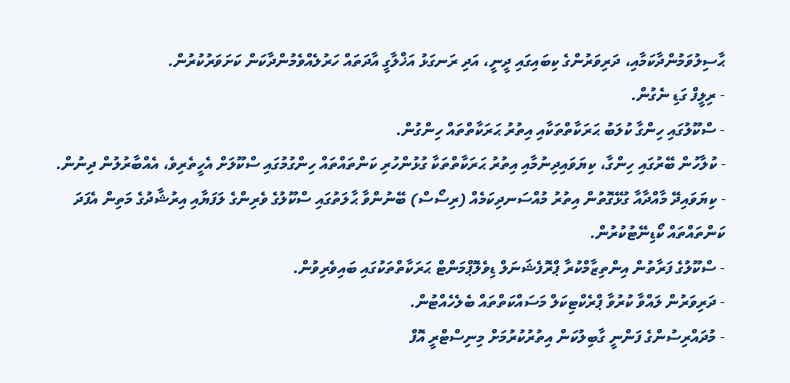ޙާސިލުވަމުންދާކަމާއި، ދަރިވަރުންގެ ކިބައިގައި ދީނީ، އަދި ރަނގަޅު އަޚްލާގީ އާދަތައް ހަރުލެއްވެމުންދާކަން ކަށަވަރުކުރުން.
- ރިލީފް ގަޑި ނެގުން.
- ސްކޫލުގައި ހިންގާ ކުލަބު ޙަރަކާތްތަކާއި އިތުރު ޙަރަކާތްތައް ހިންގުން.
- ކުލާހުން ބޭރުގައި ހިންގާ، ކިޔަވައިދިނުމާއި އިތުރު ޙަރަކާތްތަކާ ގުޅުންހުރި ކަންތައްތައް ހިންގުމުގައި ސްކޫލަށް އެހީތެރިވެ، އެއްބާރުލުން ދިނުން.
- ކިޔަވައިދޭ މާއްދާއާ ގުޅޭގޮތުން އިތުރު މުއްސަނދިކަމެއް (ރިސޯސް) ބޭނުންވާ ޙާލަތުގައި ސްކޫލުގެ ވެރިންގެ ލަފަޔާއި އިރުޝާދުގެ މަތިން އެފަދަ ކަންތައްތައް ކޯޑިނޭޓުކުރުން.
- ސްކޫލުގެ ފަރާތުން އިންތިޒާމްކުރާ ޕްރޮފެޝަނަލް ޑިވެލޮޕްމަންޓް ޙަރަކާތްތަކުގައި ބައިވެރިވުން.
- ދަރިވަރުން ލައްވާ ކުރުވާ ޕްރެކްޓިކަލް މަސައްކަތްތައް ބެލެހެއްޓުން.
- މުދައްރިސުންގެ ފަންނީ ގާބިލުކަން އިތުރުކުރުމަށް މިނިސްޓްރީ އޮފް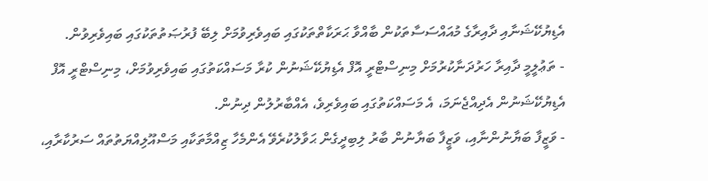އެޑިޔުކޭޝަނާއި ދާއިރާގެ މުއައްސަސާތަކުން ބާއްވާ ޙަރަކާތްތަކުގައި ބައިވެރިވުމަށް ލިބޭ ފުރުޞަތުތަކުގައި ބައިވެރިވުން.
- ތަޢުލީމީ ދާއިރާ ހަރުދަނާކުރުމަށް މިނިސްޓްރީ އޮފް އެޑިޔުކޭޝަނުން ކުރާ މަސައްކަތުގައި ބައިވެރިވުމަށް، މިނިސްޓްރީ އޮފް އެޑިޔުކޭޝަނުން އެދިއްޖެނަމަ، އެ މަސައްކަތުގައި ބައިވެރިވެ، އެއްބާރުލުން ދިނުން.
- ވަޒީފާ ބަޔާނުންނާއި، ވަޒީފާ ބަޔާނުން ބާރު ލިބިދީގެން ޙަވާލުކުރެވޭ އެންމެހާ ޒިއްމާތަކާއި މަސްއޫލިއްޔަތުތައް ސަރުކާރާއި،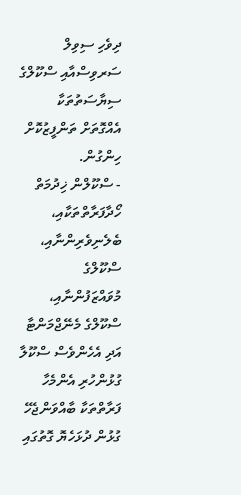ދިވެހި ސިވިލް ސަރވިސްއާއި ސްކޫލްގެ ސިޔާސަތުތަކާ އެއްގޮތަށް ތަންފީޒުކޮށް ހިންގުން.
- ސްކޫލްން ޚިދުމަތް ހޯދާފަރާތްތަކާއި، ބެލެނިވެރިންނާއި، ސްކޫލްގެ މުވައްޒަފުންނާއި، ސްކޫލްގެ މެނޭޖްމަންޓާ އަދި އެހެންވެސް ސްކޫލާ ގުޅުންހުރި އެންމެހާ ފަރާތްތަކާ ބާއްވަންޖެހޭ ގުޅުން ދުޅަހެޔޮ ގޮތުގައި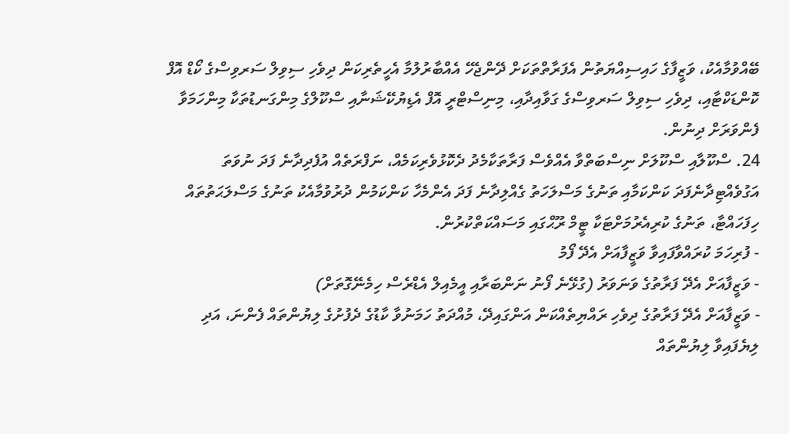ބޭއްވުމާއެކު، ވަޒީފާގެ ހައިސިއްޔަތުން އެފަރާތްތަކަށް ދޭންޖެހޭ އެއްބާރުލުމާ އެހީތެރިކަން ދިވެހި ސިވިލް ސަރވިސްގެ ކޯޑް އޮފް ކޮންޑަކްޓާއި، ދިވެހި ސިވިލް ސަރވިސްގެ ގަވާއިދާއި، މިނިސްޓްރީ އޮފް އެޑިޔުކޭޝަނާއި ސްކޫލްގެ މިންގަނޑުތަކާ މިންހަމަވާ ފެންވަރަށް ދިނުން.
24. ސްކޫލާއި ސްކޫލަށް ނިސްބަތްވާ އެއްވެސް ފަރާތަކާމެދު ދެކޮޅުވެރިކަމެއް، ނަފްރަތެއް އުފެދިދާނެ ފަދަ ނުވަތަ އަގުވެއްޓިދާނެފަދަ ކަންކަމާއި ތަނުގެ މަސްލަހަތު ގެއްލިދާނެ ފަދަ އެންމެހާ ކަންކަމުން ދުރުވުމާއެކު ތަނުގެ މަސްލަޙަތުތައް ހިފަހައްޓާ، ތަނުގެ ކުރިއެރުމަށްޓަކާ ޓީމް ރޫޙްގައި މަސައްކަތްކުރުން.
- ފުރިހަމަ ކުރައްވާފައިވާ ވަޒީފާއަށް އެދޭ ފޯމު
- ވަޒީފާއަށް އެދޭ ފަރާތުގެ ވަނަވަރު (ގުޅޭނެ ފޯނު ނަންބަރާއި އީމެއިލް އެޑްރެސް ހިމެނޭގޮތަށް)
- ވަޒީފާއަށް އެދޭ ފަރާތުގެ ދިވެހި ރައްޔިތެއްކަން އަންގައިދޭ، މުއްދަތު ހަމަނުވާ ކާޑުގެ ދެފުށުގެ ލިޔުންތައް ފެންނަ، އަދި ލިޔެފައިވާ ލިޔުންތައް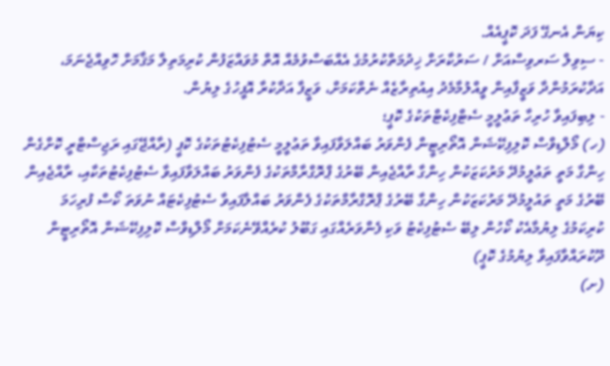ކިޔަން އެނގޭ ފަދަ ކޮޕީއެއް.
- ސިވިލް ސަރވިސްއަށް / ސަރުކާރަށް ޚިދުމަތްކުރުމުގެ އެއްބަސްވުމެއް އޮތް މުވައްޒަފުން ކުރިމަތިލާ މަޤާމަށް ހޮވިއްޖެނަމަ، އަދާކުރަމުންދާ ވަޒީފާއިން ވީއްލުމާމެދު އިއުތިރާޒެއް ނެތްކަމަށް، ވަޒީފާ އަދާކުރާ އޮފީހުގެ ލިޔުން.
- ލިބިފައިވާ ހުރިހާ ތަޢުލީމީ ސެޓްފިކެޓްތަކުގެ ކޮޕީ؛
(ހ) މޯލްޑިވްސް ކޮލިފިކޭޝަން އޮތޯރިޓީން ފެންވަރު ބައްލަވާފައިވާ ތަޢުލީމީ ސެޓުފިކެޓުތަކުގެ ކޮޕީ (ރާއްޖޭގައި ރަޖިސްޓްރީ ކޮށްގެން ހިންގާ މަތީ ތަޢުލީމުދޭ މަރުކަޒަކުން ހިންގާ ރާއްޖެއިން ބޭރުގެ ޕްރޮގްރާމްތަކުގެ ފެންވަރު ބައްލަވާފައިވާ ސެޓުފިކެޓުތަކާއި، ރާއްޖެއިން ބޭރުގެ މަތީ ތައުލީމުދޭ މަރުކަޒަކުން ހިންގާ ބޭރުގެ ޕްރޮގްރާމްތަކުގެ ފެންވަރު ބައްލާފައިވާ ސެޓުފިކެޓައް ނުވަތަ ކޯސް ފުރިހަމަ ކުރިކަމުގެ ލިޔުމާއެކު ކޯހުން ލިބޭ ސެޓުފިކެޓު ވަކި ފެންވަރެއްގައި ގަބޫލު ކުރެއްވޭނެކަމަށް މޯލްޑިވްސް ކޮލިފިކޭޝަން އޮތޯރިޓީން ދޫކުރައްވާފައިވާ ލިޔުމުގެ ކޮޕީ)
(ށ)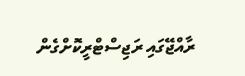ރާއްޖޭގައި ރަޖިސްޓްރީކޮށްގެން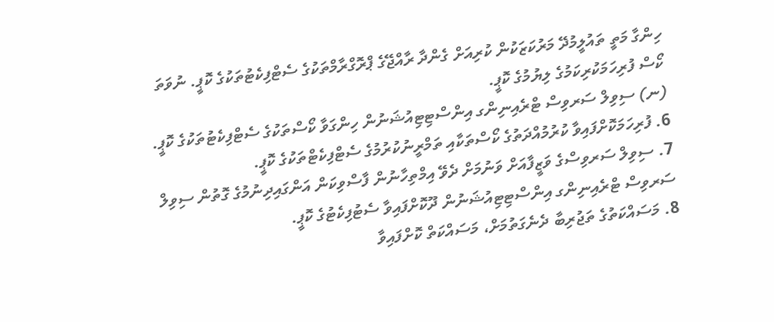ހިންގާ މަތީ ތައުލީމުދޭ މަރުކަޒަކުން ކުރިއަށް ގެންދާ ރާއްޖޭގެ ޕްރޮގްރާމްތަކުގެ ސެޓްފިކެޓުތަކުގެ ކޮޕީ. ނުވަތަ ކޯސް ފުރިހަމަކުރިކަމުގެ ލިޔުމުގެ ކޮޕީ.
(ނ) ސިވިލް ސަރވިސް ޓްރެއިނިންގ އިންސްޓިޓިއުޝަނުން ހިންގަވާ ކޯސްތަކުގެ ސެޓްފިކެޓުތަކުގެ ކޮޕީ.
6. ފުރިހަމަކޮށްފައިވާ ކުރުމުއްދަތުގެ ކޯސްތަކާއި ތަމްރީނުކުރުމުގެ ސެޓްފިކެޓްތަކުގެ ކޮޕީ.
7. ސިވިލް ސަރވިސްގެ ވަޒީފާއަށް ވަނުމަށް ދެވޭ އިމްތިހާނުން ފާސްވިކަން އަންގައިދިނުމުގެ ގޮތުން ސިވިލް ސަރވިސް ޓްރެއިނިންގ އިންސްޓިޓިއުޝަނުން ދޫކޮށްފައިވާ ސެޓުފިކެޓުގެ ކޮޕީ.
8. މަސައްކަތުގެ ތަޖުރިބާ ދެނެގަތުމަށް، މަސައްކަތް ކޮށްފައިވާ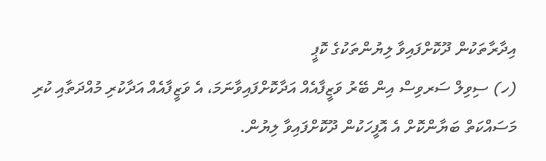އިދާރާތަކުން ދޫކޮށްފައިވާ ލިޔުންތަކުގެ ކޮޕީ
(ހ) ސިވިލް ސަރވިސް އިން ބޭރު ވަޒީފާއެއް އަދާކޮށްފައިވާނަމަ، އެ ވަޒީފާއެއް އަދާކުރި މުއްދަތާއި ކުރި މަސައްކަތް ބަޔާންކޮށް އެ އޮފީހަކުން ދޫކޮށްފައިވާ ލިޔުން.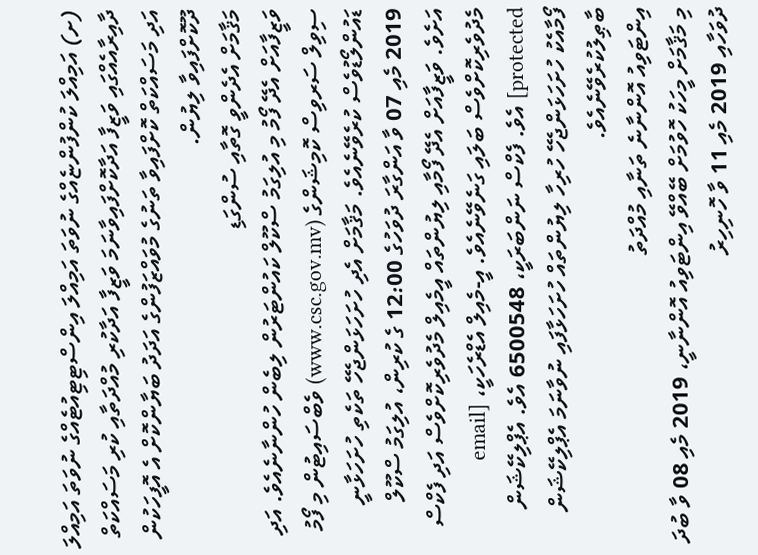(ށ) އަމިއްލަ ކުންފުންޏެއްގެ ނުވަތަ އަމިއްލަ އިންސްޓިޓިއުޓެއްގެ ނުވަތަ އަމިއްލަ ދާއިރާއެއްގައި ވަޒީފާ އަދާކޮށްފައިވާނަމަ ވަޒީފާ އަދާކުރި މުއްދަތާއި ކުރި މަސައްކަތް އަދި މަސައްކަތް ކޮށްފައިވާ ތަނުގެ މުވައްޒަފުންގެ އަދަދު ބަޔާންކޮށް އެ އޮފީހަކުން ދޫކޮށްފައިވާ ލިޔުން.
މަޤާމަށް އެދެންވީ ގޮތާއި ސުންގަޑި
ވަޒީފާއަށް އެދޭ ފޯމު މި އުލިގަމު ސްކޫލް ކައުންޓަރުން ލިބެން ހުންނާނެއެވެ. އަދި ސިވިލް ސަރވިސް ކޮމިޝަންގެ (www.csc.gov.mv) ވެބްސައިޓުން މި ފޯމު ޑައުންލޯޑުވެސް ކުރެވޭނެއެވެ. މަޤާމަށް އެދި ހުށަހަޅަންޖެހޭ ތަކެތި ހުށަހަޅާނީ 2019 މެއި 07 ވާ އަންގާރަ ދުވަހުގެ 12:00 ގެ ކުރިން، އުލިގަމު ސްކޫލް އަށެވެ. ވަޒީފާއަށް އެދޭ ފޯމާއި ލިޔުންތައް އީމެއިލް މެދުވެރިކޮށްވެސް އަދި ފެކްސް މެދުވެރިކޮށްވެސް ބަލައި ގަނެވޭނެއެވެ. އީ-މެއިލް އެޑްރެހަކީ، [email protected] އެވެ. ފެކްސް ނަންބަރަކީ، 6500548 އެވެ. އެޕްލިކޭޝަން ފޯމާއެކު ހުށަހަޅަންޖެހޭ ހުރިހާ ލިޔުންތައް ހުށަހަޅާފައި ނުވާނަމަ އެޕްލިކޭޝަން ބާޠިލުކުރެވޭނެއެވެ.
އިންޓަވިއު އޮންނާނެ ތަނާއި މުއްދަތު
މި މަޤާމަށް މީހަކު ހޮވުމަށް ބޭއްވޭ އިންޓަވިއު އޮންނާނީ، 2019 މެއި 08 ވާ ބުދަ ދުވަހާއި 2019 މެއި 11 ވާ ހޮނިހިރު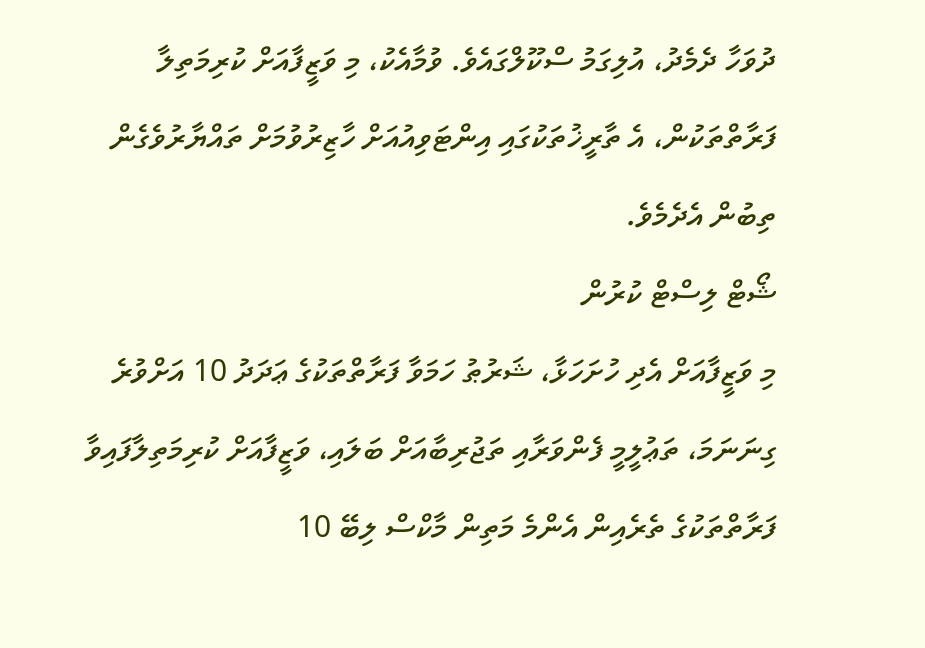ދުވަހާ ދެމެދު، އުލިގަމު ސްކޫލްގައެވެ. ވުމާއެކު، މި ވަޒީފާއަށް ކުރިމަތިލާ ފަރާތްތަކުން، އެ ތާރީޚުތަކުގައި އިންޓަވިއުއަށް ހާޒިރުވުމަށް ތައްޔާރުވެގެން ތިބުން އެދެމެވެ.
ޝޯޓް ލިސްޓް ކުރުން
މި ވަޒީފާއަށް އެދި ހުށަހަޅާ، ޝަރުޠު ހަމަވާ ފަރާތްތަކުގެ ޢަދަދު 10 އަށްވުރެ ގިނަނަމަ، ތަޢުލީމީ ފެންވަރާއި ތަޖުރިބާއަށް ބަލައި، ވަޒީފާއަށް ކުރިމަތިލާފައިވާ ފަރާތްތަކުގެ ތެރެއިން އެންމެ މަތިން މާކްސް ލިބޭ 10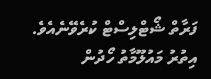ފަރާތް ޝޯޓްލިސްޓް ކުރެވޭނެއެވެ.
އިތުރު މައުލޫމާތު ހޯދުން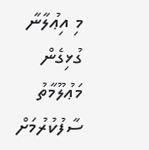މި އިޢުލާނާ ގުޅިގެން މަޢުލޫމާތު ސާފުކުރުމަށް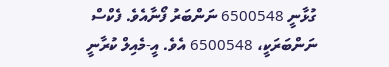ގުޅާނީ 6500548 ނަންބަރު ފޯނާއެވެ. ފެކްސް ނަންބަރަކީ، 6500548 އެވެ. އީ-މެއިލް ކުރާނީ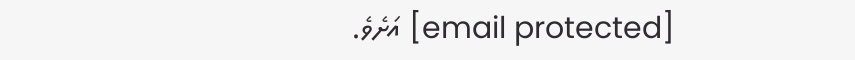[email protected] އަށެވެ.